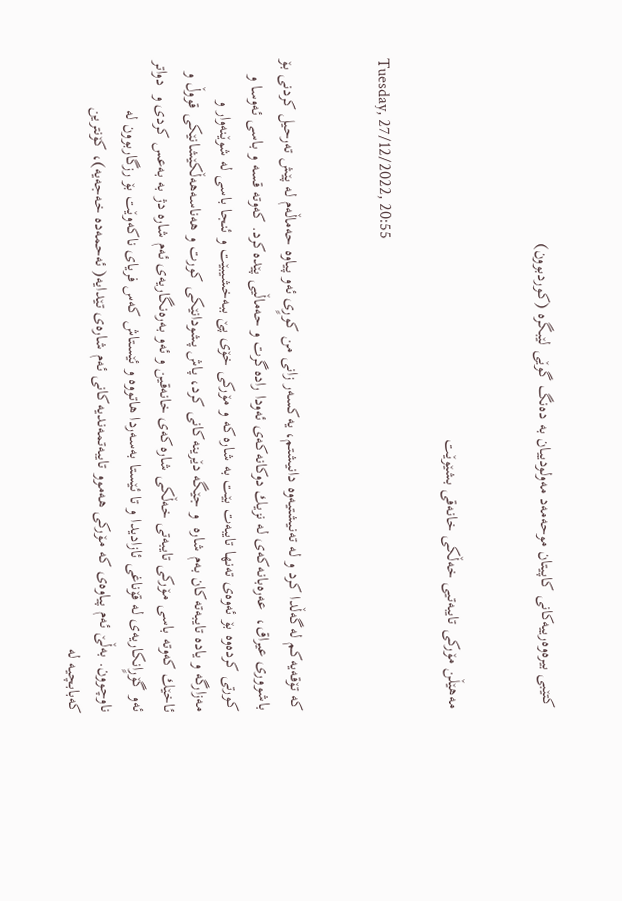کتێبی بیرەوەرییەکانی کاپیتان موحەمەد مەولودییان بە دەنگ گوێی لێبگرە (کوردبوون)


مه‌هێڵن مۆركی تایبه‌تیی خه‌ڵكی خانه‌قی بشێوێت

Tuesday, 27/12/2022, 20:55


كه‌ تۆقه‌یه‌كم له‌گه‌ڵدا كرد و له‌ ته‌نیشتیه‌وه‌ دانیشتم، یه‌كسه‌ر زانی من كورٍی ئه‌و پیاوه‌ حه‌ماڵه‌م له‌ پێش ته‌رحیل كردنی بۆ باشووری عیراق،  عه‌ره‌بانه‌كه‌ی له‌ نزیك دوكانه‌كه‌ی ئه‌ودا راده‌گرت و حه‌ماڵیی پێده‌كرد. كه‌وته‌ قسه‌ و باسی ئه‌وسا و كورتی كرده‌وه‌ بۆ ئه‌وه‌ی ته‌نها تایبه‌ت بێت به‌ شاره‌كه‌ و مۆركی خۆی پێ ببه‌خشیبێت و ئنجا باسی له‌ شوێنه‌وار و مه‌زارگه‌ و یاده‌ تایبه‌ته‌كان به‌م شاره‌  و جێگه‌ دێرینه‌كانی كرد، پاش پشودانێكی كورت و هه‌ناسه‌هه‌ڵكێشانێكی قووڵ و ئاخێك كه‌وته‌ باسی مۆركی تایبه‌تی خه‌ڵكی شاره‌كه‌ی خانه‌قین و ئه‌و به‌ره‌نگاریه‌ی ئه‌م شاره‌ دژ به‌ به‌عس كردی و  دواتر ئه‌و گۆرٍانكاریه‌ی له‌ قۆناغی ئازادیدا و تا ئێستا به‌سه‌ردا هاتووه‌ و ئێستاش كه‌س فریای ناكه‌وێت بۆ رزگاربوون له‌ ناوچوون. به‌ڵێ ئه‌م پیاوه‌ی كه‌ مۆركی هه‌موو تایبه‌تمه‌ندیه‌كانی ئه‌م شاره‌ی تێدایه‌( ئه‌حمه‌ده‌ خه‌جه‌یه‌)، كۆنترین كه‌بابچیه‌ له‌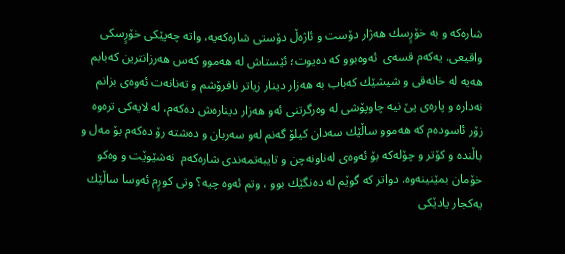شاره‌كه‌ و به‌ خۆرٍسك هه‌ژار دۆست و ئاژه‌ڵ دۆستی شاره‌كه‌یه‌، واته‌ چه‌پێكی خۆرٍسكی واقیعی. یه‌كه‌م قسه‌ی  ئه‌وه‌بوو كه‌ ده‌یوت؛ ئێستاش له‌ هه‌موو كه‌س هه‌رزانترین كه‌بابم هه‌یه‌ له‌ خانه‌قی و شیشێك كه‌باب به‌ هه‌زار دینار زیاتر نافرۆشم و ته‌نانه‌ت ئه‌وه‌ی بزانم نه‌داره‌ و پاره‌ی پێ نیه‌ چاوپۆشی له‌ وه‌رگرتنی ئه‌و هه‌زار دیناره‌ش ده‌كه‌م، له‌ لایه‌كی تره‌وه‌ زۆر ئاسوده‌م كه‌ هه‌موو ساڵێك سه‌دان كیلۆ گه‌نم له‌و سه‌ربان و ده‌شته‌ رۆ ده‌كه‌م بۆ مه‌ل و باڵنده‌ و كۆتر و چۆله‌كه‌ بۆ ئه‌وه‌ی له‌ناونه‌چن و تایبه‌تمه‌ندی شاره‌كه‌م  نه‌شێوێت و وه‌كو خۆمان بمێنینه‌وه‌. دواتر كه‌ گوێم له‌ ده‌نگێك بوو ، وتم ئه‌وه‌ چیه‌؟ وتی كورٍم ئه‌وسا ساڵێك یه‌كجار یادێكی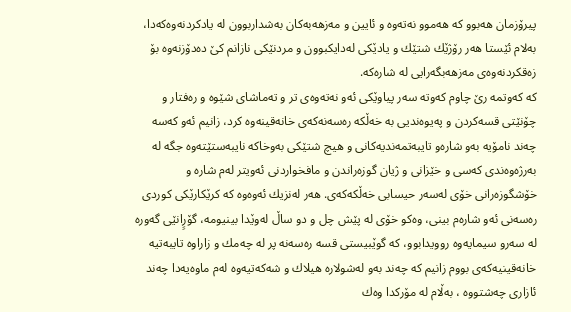پیرۆزمان هه‌بوو كه‌ هه‌موو نه‌ته‌وه‌ و ئایین و مه‌زهه‌به‌كان به‌شداربوون له‌ یادكردنه‌وه‌كه‌دا، به‌لام ئێستا هه‌ر رۆژێك شتێك و یادێكی له‌دایكبوون و مردنێكی نازانم كێ ده‌دۆزنه‌وه‌ بۆ زه‌قكردنه‌وه‌ی مه‌زهه‌بگه‌رایی له‌ شاره‌كه‌.
كه‌ كه‌وتمه‌ رێ چاوم كه‌وته‌ سه‌ر پیاوێكی ئه‌و نه‌ته‌وه‌ی تر و ته‌ماشای شێوه‌ و ره‌فتار و چۆنێتی قسه‌كردن و په‌یوه‌ندیی به‌ خه‌ڵكه‌ ره‌سه‌نه‌كه‌ی خانه‌قینه‌وه‌ كرد، زانیم ئه‌و كه‌سه‌ چه‌ند نامۆیه‌ به‌و شاره‌و تایبه‌تمه‌ندیه‌كانی و هیچ شتێكی به‌وخاكه‌ نایبه‌ستێته‌وه‌ جگه‌ له‌ به‌رژه‌وه‌ندی كه‌سی و خێزانی و ژیان گوزه‌راندن و مافخواردنی ئه‌ویتر له‌م شاره‌ و خۆشگوزه‌رانی خۆی له‌سه‌ر حیسابی خه‌ڵكه‌كه‌ی. هه‌ر له‌نزیك ئه‌وه‌وه‌ كه‌ كرێكارێكی كوردی ره‌سه‌نی ئه‌و شاره‌م بینی، وه‌كو خۆی له‌ پێش چل و دو ساڵ له‌وێدا بینیومه‌، گۆرٍانێی گه‌وره‌ له‌ سه‌رو سیمایه‌وه‌ روویدابوو، كه‌ گوێبیستی قسه‌ ره‌سه‌نه‌ پر له‌ چه‌مك و زاراوه‌ تایبه‌تیه‌ خانه‌قینیه‌كه‌ی بووم زانیم كه‌ چه‌ند به‌و له‌شولاره‌ هیلاك و شه‌كه‌تیه‌وه‌ له‌م ماوه‌یه‌دا چه‌ند ئازاری چه‌شتووه‌ ، به‌ڵام له‌ مۆركدا وه‌ك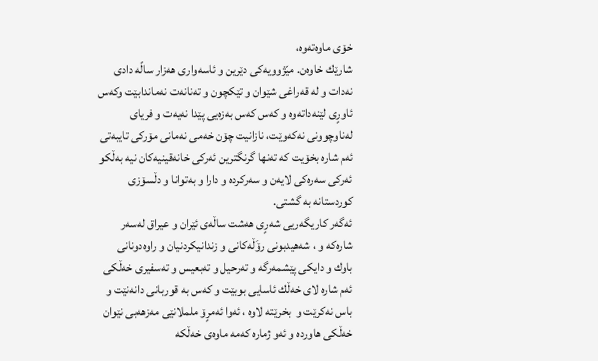خۆی ماوه‌ته‌وه‌،
شارێك خاوه‌ن. میّژوویه‌كی دێرین و ئاسه‌واری هه‌زار سالًه‌ دادی نه‌دات و له‌ قه‌راغی شێوان و تێكچون و ته‌نانه‌ت نه‌ماندابێت وكه‌س ئاورٍی لێنه‌داته‌وه‌ و كه‌س كه‌س به‌زه‌یی پێدا نه‌یه‌ت و فریای له‌ناوچوونی نه‌كه‌وێت، نازانیت چۆن خه‌می نه‌مانی مۆركی تایبه‌تی ئه‌م شاره‌ بخۆیت كه‌ ته‌نها گرنگترین ئه‌ركی خانه‌قینیه‌كان نیه‌ به‌ڵكو ئه‌ركی سه‌ره‌كی لایه‌ن و سه‌ركرده‌ و دارا و به‌توانا و دڵسۆزی كوردستانه‌ به‌ گشتی.
ئه‌گه‌ر كاریگه‌ریی شه‌رٍی هه‌شت ساڵه‌ی ئێران و عیراق له‌سه‌ر شاره‌كه‌ و ، شه‌هیدبونی رۆَڵه‌كانی و زندانیكردنیان و راوه‌دونانی باوك و دایكی پێشمه‌رگه‌ و ته‌رحیل و ته‌بعیس و ته‌سفیری خه‌ڵكی ئه‌م شاره‌ لای خه‌ڵك ئاسایی بوبێت و كه‌س به‌ قوربانی دانه‌نێت و باس نه‌كرێت و  بخرێته‌ لاوه‌ ، ئه‌وا ئه‌مرٍۆ ململانێی مه‌زهه‌بی نێوان خه‌ڵكی هاورده‌ و ئه‌و ژماره‌ كه‌مه‌ ماوه‌ی خه‌ڵكه‌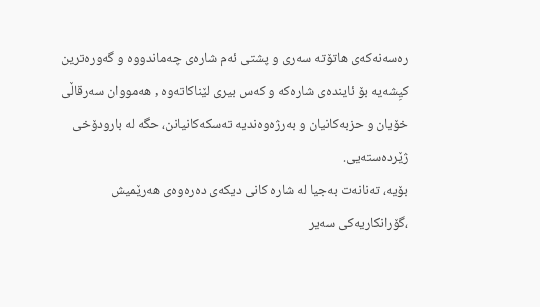ره‌سه‌نه‌كه‌ی هاتۆته‌ سه‌ری و پشتی ئه‌م شاره‌ی چه‌ماندووه‌ و گه‌وره‌ترین كیِشه‌یه‌ بۆ ئاینده‌ی شاره‌كه‌ و كه‌س بیری لێناكاته‌وه‌ , هه‌مووان سه‌رقاڵی خۆیان و حزبه‌كانیان و به‌رژه‌وه‌ندیه‌ ته‌سكه‌كانیانن، حگه‌ له‌ بارودۆخی ژێرده‌سته‌یی.
بۆیه‌، ته‌نانه‌ت به‌جیا له‌ شاره‌ كانی دیكه‌ی ده‌ره‌وه‌ی هه‌رێمیش ،گۆرانكاریه‌كی سه‌یر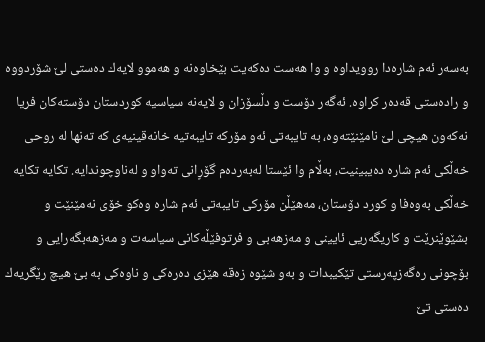به‌سه‌ر ئه‌م شاره‌دا روویداوه‌ و وا هه‌ست ده‌كه‌یت بێخاوه‌نه‌ و هه‌موو لایه‌ك ده‌ستی لێ شۆردووه‌ و راده‌ستی قه‌ده‌ر كراوه‌. ئه‌گه‌ر دۆست و دڵسۆزان و لایه‌نه‌ سیاسیه‌ كوردستان دۆسته‌كان فریا نه‌كه‌ون هیچی لێ نامێنێته‌وه‌، به‌ تایبه‌تی ئه‌و مۆركه‌ تایبه‌تیه‌ خانه‌قینیه‌ی كه‌ ته‌نها له‌ روحی خه‌ڵكی ئه‌م شاره‌ ده‌یبینیت، به‌ڵام وا ئێستا له‌به‌رده‌م گۆرٍانی ته‌واو و له‌ناوچوندایه‌. تكایه‌ تكایه‌ خه‌ڵكی به‌وه‌فا و كورد دۆستان، مه‌هێڵن مۆركی تایبه‌تی ئه‌م شاره‌ وه‌كو خۆی نه‌مێنێت و بشێوێنرێت و كاریگه‌ریی ئایینی و مه‌زهه‌بی و فرتوفێڵه‌كانی سیاسه‌ت و مه‌زهه‌بگه‌رایی و بۆچونی ره‌گه‌زپه‌رستی تێكیبدات و به‌و شێوه‌ زه‌قه‌ هێزی ده‌ره‌كی و ناوه‌كی به‌ بێ هیچ رێگریه‌ك ده‌ستی تێ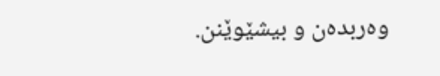وه‌ربده‌ن و بیشێوێنن.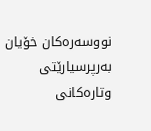نووسەرەکان خۆیان بەرپرسیارێتی وتارەکانی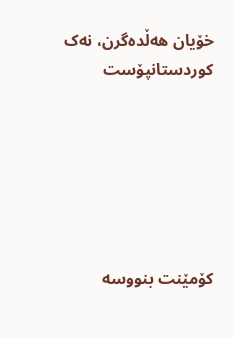خۆیان هەڵدەگرن، نەک کوردستانپۆست






کۆمێنت بنووسە